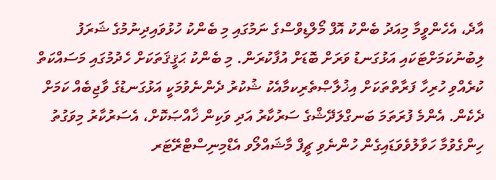އާދެ، އެހެންވީމާ މިއަދު ބެންކު އޮފް މޯލްޑިވްސްގެ ނަމުގައި މި ބެންކު ހުޅުވައިދިނުމުގެ ޝަރަފު ލިބުނުކަމަށްޓަކައި އަޅުގަނޑު ވަރަށް ބޮޑަށް އުފާކުރަން. މި ބެންކު ޙަޤީޤަތަކަށް ހެދުމުގައި މަސައްކަތް ކުރެއްވި ހުރިހާ ފަރާތްތަކަށް އިޚުލާޞްތެރިކމާއެކު ޝުކުރު ދެންނެވުމަކީ އަޅުގަނޑުގެ ވާޖިބެއް ކަމަށް ދެކެން. އެންމެ ފުރަތަމަ ބަނގްލަދޭޝްގެ ސަރުކާރު އަދި ވަކިން ޚާއްޞަކޮށް، އެސަރުކާރު މިވަގުތު ހިންގެވުމާ ހަވާލުވެވަޑައިގެން ހުންނެވި ޗީފް މާޝައްލޯވ އެޑްމިނިސްޓްރޭޓަރ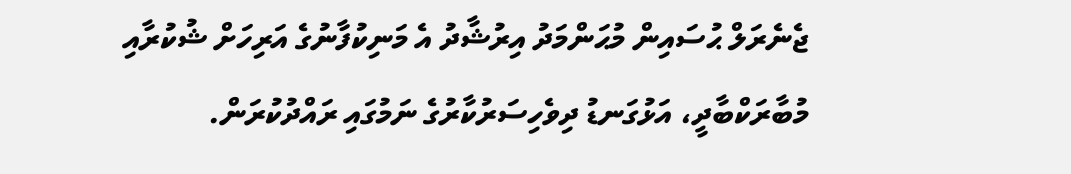ޖެނެރަލް ޙުސައިން މުޙަންމަދު އިރުޝާދު އެ މަނިކުފާނުގެ އަރިހަށް ޝުކުރާއި މުބާރަކްބާދީ، އަޅުގަނޑު ދިވެހިސަރުކާރުގެ ނަމުގައި ރައްދުކުރަން.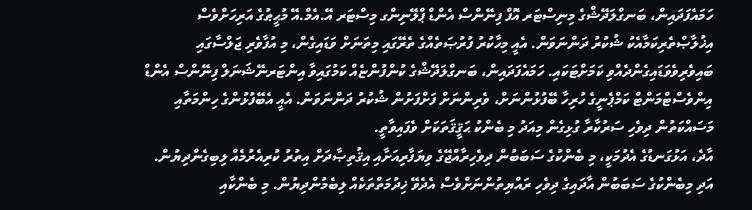ހަމައެފަދައިން، ބަނގްލަދޭޝްގެ މިނިސްޓަރ އޮފް ފިނޭންސް އެންޑް ޕްލޭނިންގ މިސްޓަރ އޭ.އެމް.އޭ މުޙީޠުގެ އަރިހަށްވެސް އިޚުލާޞްތެރިކަމާއެކު ޝުކުރު ދަންނަވަން. އެއީ މިހާކުރު ފުރުޞަތެއްގެ ތެރޭގައި މިތަނަށް ވަޑައިގެން، މި އުފާވެރި ޖަލްސާގައި ބައިވެރިވެވަޑައިގެންދެއްވި ކަމަށްޓަކައި. ހަމައެފަދައިން، ބަނގްލަދޭޝްގެ ކުންފުންޏެއް ކަމުގައިވާ އިންޓަރނޭޝަނަލް ފިނޭންސް އެންޑް އިންވެސްޓްމަންޓް ކަމްޕެނީގެ ހުރިހާ ބޭފުޅުންނަށް، ވެރިންނަށް ފަށްފަށުން ޝުކުރު ދަންނަވަން. އެއީ އެބޭފުޅުންގެ ހިންމަތާއި މަސައްކަތުން ދިވެހި ސަރުކާރާ ގުޅިގެން މިއަދު މި ބެންކު ޙަޤީޤަތަކަށް ވެފައިވާތީ.
އާދެ، އަޅުގަނޑުގެ އެދުމަކީ، މި ބެންކުގެ ސަބަބުން ދިވެހިރާއްޖޭގެ ވިޔަފާރިއަށާއި އިޤުތިޞާދަށް އިތުރު ކުރިއެރުމެއް ލިބިގެންދިޔުން. އަދި މިބެންކުގެ ސަބަބުން އާދައިގެ ދިވެހި ރައްޔިތުންނަށްވެސް އެދެވޭ ޚިދުމަތްތަކެއް ލިބެމުންދިޔުން. މި ބެންކާއި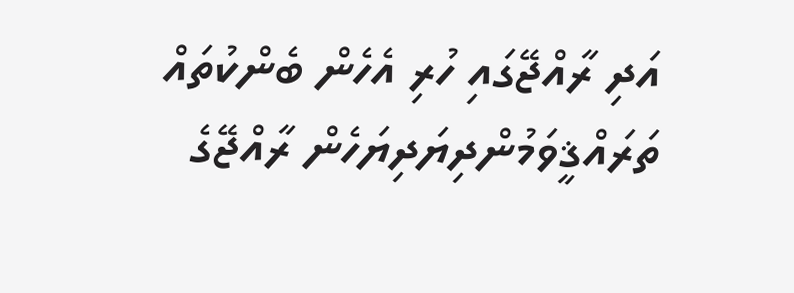އަދި ރާއްޖޭގައި ހުރި އެހެން ބެންކުތައް ތަރައްޤީވަމުންދިޔަދިޔަހެން ރާއްޖޭގެ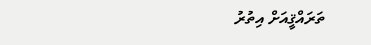ތަރައްޤީއަށް އިތުރު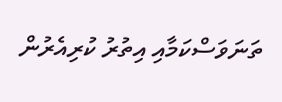ތަނަވަސްކަމާއި އިތުރު ކުރިއެރުން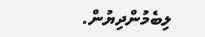ލިބެމުންދިޔުން.